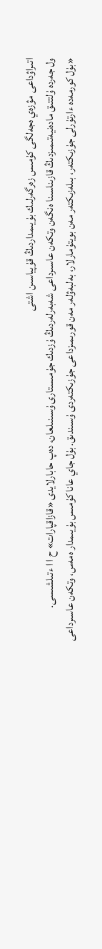اتىراۋداعى مۋزەي ەجەلگى كۇمىس زەرگەرلىك بۇيىمداردىڭ قۇپياسىن اشتى
ول جەردە ۇلتتىق مادەنيەتىمىزدىڭ قازىناسىنا ەنگەن وتكەن عاسىرداعى شەبەرلەردىڭ ۇزدىك جۇمىستارى ۇسىنىلعان، دەپ حابارلايدى «قازاقپارات» ح ا ا ءتىلشىسى.
«بۇل كورمەدە ءارتۇرلى جۇزىكتەر، بىلەزىكتەر مەن بويتۇمارلار، بەلبەۋلەر مەن قورىمىزداعى جۇزىكتەردى ۇسىندىق. بۇل جاي عانا كۇمىس بۇيىمدار ەمەس، وتكەن عاسىرداعى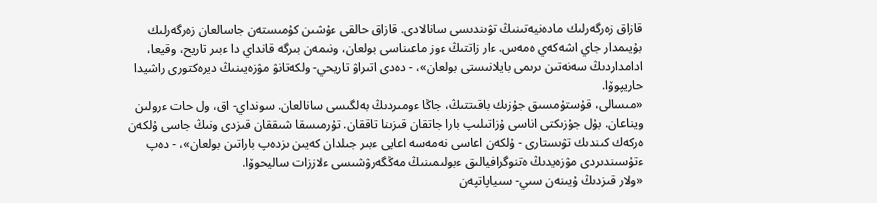قازاق زەرگەرلىك مادەنيەتىنىڭ تۋىندىسى سانالادى. قازاق حالقى ءۇشىن كۇمىستەن جاسالعان زەرگەرلىك بۇيىمدار جاي اشەكەي ەمەس. ءار زاتتىڭ ءوز ماعىناسى بولعان، ونىمەن بىرگە قانداي دا ءبىر تاريح، وقيعا، ادامداردىڭ سەنەتىن ىرىمى بايلانىستى بولعان»، - دەدى اتىراۋ تاريحي- ولكەتانۋ مۋزەيىنىڭ ديرەكتورى راشيدا حاريپوۆا.
«مىسالى، قۇستۇمسىق جۇزىك باقىتتىڭ، جاڭا ءومىردىڭ بەلگىسى سانالعان. سونداي- اق، ول حات ءرولىن ويناعان. بۇل جۇزىكتى اناسى ۇزاتىلىپ بارا جاتقان قىزىنا تاققان. تۇرمىسقا شىققان قىزدى ونىڭ جاسى ۇلكەن ەركەك كىندىك تۋىستارى - ۇلكەن اعاسى نەمەسە اعايى ءبىر جىلدان كەيىن ىزدەپ باراتىن بولعان»، - دەپ ءتۇسىندىردى مۋزەيدىڭ ەتنوگرافيالىق ءبولىمىنىڭ مەڭگەرۋشىسى ءلاززات ساليحوۆا.
«ولار قىزدىڭ ۇيىنەن سىي- سىياپاتپەن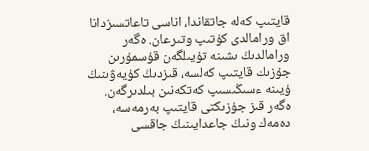قايتىپ كەلە جاتقاندا، اناسى تاعاتسىزدانا اق ورامالدى كۇتىپ وتىرعان. ەگەر ورامالدىڭ ىشىنە تۇيىلگەن قۇسمۇرىن جۇزىك قايتىپ كەلسە، قىزدىڭ كۇيەۋىنىڭ ۇيىنە ءسىڭىسىپ كەتكەنىن بىلدىرگەن. ەگەر قىز جۇزىكتى قايتىپ بەرمەسە، دەمەك ونىڭ جاعدايىنىڭ جاقسى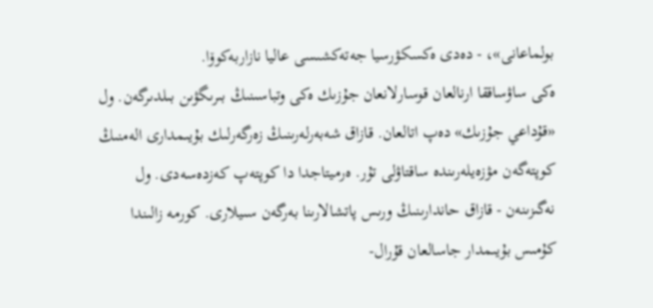بولماعانى»، - دەدى ەكسكۋرسيا جەتەكشىسى عاليا نازاربەكوۆا.
ەكى ساۋساققا ارنالعان قوسارلانعان جۇزىك ەكى وتباسىنىڭ بىرىگۋىن بىلدىرگەن. ول «قۇداعي جۇزىك» دەپ اتالعان. قازاق شەبەرلەرىنىڭ زەرگەرلىك بۇيىمدارى الەمنىڭ كوپتەگەن مۋزەيلەرىندە ساقتاۋلى تۇر. ەرميتاجدا دا كوپتەپ كەزدەسەدى. ول نەگىزىنەن - قازاق حاندارىنىڭ ورىس پاتشالارىنا بەرگەن سىيلارى. كورمە زالىندا كۇمىس بۇيىمدار جاسالعان قۇرال-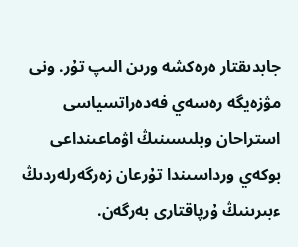جابدىقتار ەرەكشە ورىن الىپ تۇر. ونى مۋزەيگە رەسەي فەدەراتسياسى استراحان وبلىسىنىڭ اۋماعىنداعى بوكەي ورداسىندا تۇرعان زەرگەرلەردىڭ ءبىرىنىڭ ۇرپاقتارى بەرگەن.